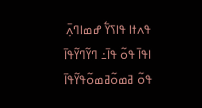ߟߍߙߊ ߟߊߖߌ߱ ߝߘߊߣߍ߲߫ ߊߟߊ߫ ߟߋ߬ ߟߊ߫߸ ߣߌ߬ߣߌ߬ߟߊ߫ ߟߋ߬ ߥߘߋ߬ߥߘߋ߬ߟߌ߬ߟߊ߫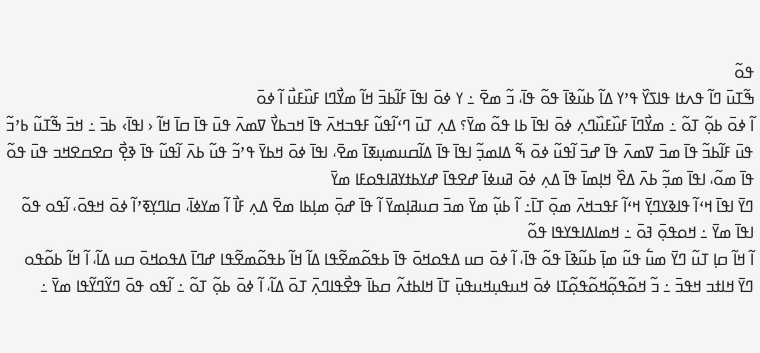ߟߋ߬
ߒ߬ߠߎ߫ ߣߊ߬ ߟߍߙߊ ߟߊߖߌ߰ ߟߴߌ ߡߊ߬ ߕߎ߬ߢߊ߫ ߟߋ߬ ߟߊ߫، ߏ߬ ߘߐ߫ ߸ ߌ ߦߋ߫ ߊߟߊ߫ ߓߊ߬ߕߏ߫ ߞߊ߬ ߘߌ߯ߣߊ ߓߎ߰ߓߎ߯ ߊ߬ ߦߋ߫
ߊ߬ ߦߋ߫ ߕߋ߲߬ ߠߋ߬ ߸ ߘߌ߯ߣߊ߫ ߓߎ߰ߓߎ߰ߣߍ߲ ߦߋ߫ ߊߟߊ߫ ߕߊ ߟߋ߬ ߘߌ߫؟ ߡߍ߲ ߠߎ߫ ߣߵߊ߬ߟߎ߬ ߓߟߏߞߍ߫ ߟߊ߫ ߞߏߕߌ߯ ߜߘߍ߫ ߟߎ߫ ߟߊ߫ ߛߊ߫ ߞߊ߬ ‹ ߊߟߊ߫› ߕߏ߫ ߸ ߞߏ߫ ߒ߬ߠߎ߬ ߕߴߏ߬ ߟߎ߫ ߓߊ߬ߕߏ߬ ߟߊ߫ ߘߏ߫ ߜߘߍ߫ ߟߊ߫ ߝߏ߫ ߊ߬ߟߎ߬ ߦߋ߫ ߒ߬ ߡߊߘߏ߲߬ ߊߟߊ߫ ߟߊ߫ ߡߊ߬ߛߎߘߎ߲ߧߊ߫ ߘߐ߫، ߊߟߊ߫ ߦߋ߫ ߞߕߌ߫ ߟߴߏ߬ ߟߎ߬ ߕߍ߫ ߊ߬ߟߎ߬ ߟߊ߫ ߢߐ߲߯ ߛߐߛߐߞߏ ߟߎ߫ ߟߋ߬ ߟߊ߫ ߘߋ߬، ߊߟߊ߫ ߘߏ߲߬ ߕߍ߫ ߡߐ߰ ߞߊ߲ߘߊ߫ ߟߊ߫ ߡߍ߲ ߦߋ߫ ߥߎߦߊ߫ ߝߐߟߊ߫ ߝߌߕߙߌߥߊߟߋߓߊ ߘߌ߫
ߣߌ߫ ߊߟߊ߫ ߞߵߊ߬ ߟߊߢߌߣߌ߲߫ ߞߵߊ߬ ߓߟߏߞߍ߫ ߘߋ߲߫ ߠߊ߫߸ ߊ߬ ߕߎ߲߬ ߘߌ߫ ߘߏ߫ ߛߎߥߊ߲ߘߌ߫ ߊ߬ ߟߊ߫ ߝߋ߲߫ ߘߊ߲ߕߊ ߘߐ߫ ߡߍ߲ ߓߊ߯ ߊ߬ ߘߌߦߊ߫، ߛߊߣߌ߲ߧߴߊ߬ ߦߋ߫ ߞߟߋ߫، ߊ߬ߟߋ ߟߋ߬ ߊߟߊ߫ ߘߌ߫ ߸ ߞߋߟߋ߲߫ ߔߋ߫ ߸ ߞߘߊߡߊߟߌߟߊ ߟߋ߬
ߊ߬ ߞߊ߬ ߛߊ߲ ߠߎ߬ ߣߌ߫ ߘߎ߱ ߟߎ߬ ߘߊ߲߫ ߕߎ߬ߢߊ߫ ߟߋ߬ ߟߊ߫، ߊ߬ ߦߋ߫ ߛߎ ߡߟߋߞߋ߫ ߟߊ߫ ߕߟߋ߬ߘߐ߬ߟߊ ߡߊ߬ ߞߊ߬ ߕߟߋ߬ߘߐ߬ߟߊ ߝߣߊ߫ ߡߟߋߞߋ߫ ߛߎ ߡߊ߬، ߊ߬ ߞߊ߬ ߕߋ߬ߟߋ ߣߌ߫ ߞߊߙߏ ߞߟߏ߫ ߸ ߏ߬ ߞߋ߬ߟߋ߲߬ߞߋ߬ߟߋ߲߬ߠߊ ߦߋ߫ ߞߎߟߎ߲ߞߎߟߎ߲߫ ߠߊ߫ ߞߊߕߙߍ߬ ߛߕߊ߫ ߟߐ߯ߟߊߣߍ߲߫ ߠߋ߫ ߡߊ߬، ߊ߬ ߦߋ߫ ߕߋ߲߬ ߠߋ߬ ߸ ߊ߬ߟߋ ߟߋ߫ ߣߌ߬ߣߌ߬ߟߊ ߘߌ߫ ߸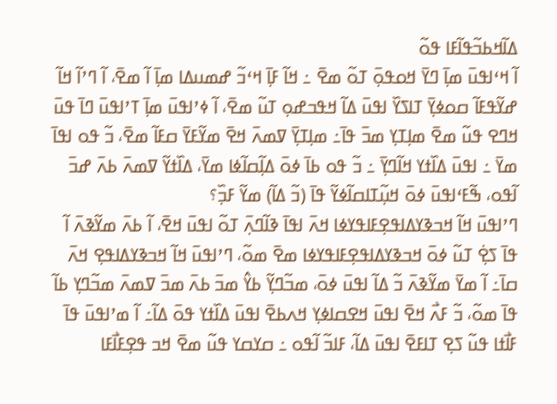ߡߊ߬ߞߕߏ߬ߟߊ߬ߓߊ ߟߋ߬
ߊ߬ ߞߵߊߟߎ߫ ߘߊ߲߫ ߣߌ߫ ߞߋߟߋ߲߫ ߠߋ߬ ߘߐ߫ ߸ ߞߊ߬ ߓߊ߲߫ ߞߵߏ߬ ߝߘߎߡߊ ߘߊ߲߫ ߊ߬ ߘߐ߫، ߊ߬ ߣߴߊ߬ ߞߊ߬ ߝߌ߬ߟߓߊ߬ ߛߋߦߌ߲߫ ߠߊߖߌ߰ ߊߟߎ߫ ߡߊ߬ ߞߟߏߝߋ߲ ߠߎ߬ ߘߐ߫، ߊ߬ ߦߴߊߟߎ߫ ߘߊ߲߫ ߠߴߊߟߎ߫ ߣߊ߫ ߟߎ߫ ߞߣߐ ߟߎ߬ ߘߐ߫ ߘߊ߲ߠߌ߲ ߘߏ߫ ߟߊ߫߸ ߘߊ߲ߠߌ߲߫ ߜߘߍ߫ ߞߐ߫ ߘߌ߬ߓߌ߫ ߛߓߊ߬ ߘߐ߫، ߏ߬ ߟߋ ߊߟߊ߫ ߘߌ߫ ߸ ߊߟߎ߫ ߡߊ߰ߙߌ ߞߊ߬ߣߌ߲߫ ߸ ߏ߬ ߟߋ ߕߊ߫ ߦߋ߫ ߡߊ߲߬ߛߊ߬ߦߊ ߘߌ߫، ߡߊ߰ߙߌ߬ ߜߘߍ߫ ߕߍ߫ ߝߏ߫ ߊ߬ߟߋ، ߒ߬ߓߵߊߟߎ߫ ߦߋ߫ ߞߎ߲߬ߠߊߛߊ߬ߦߌ߬ ߟߊ߫ (ߏ߬ ߡߊ߬) ߘߌ߬ ߓߏ߲߰؟
ߣߴߊߟߎ߫ ߞߊ߬ ߞߏߢߌߡߊߟߐ߲ߓߊߟߌߦߊ ߞߍ߫ ߊߟߊ߫ ߢߊ߬ߣߍ߲߫ ߠߋ߬ ߊߟߎ߫ ߞߐ߫، ߊ߬ ߕߍ߫ ߘߌ߬ߢߍ߫ ߊ߬ ߟߊ߫ ߖߐ߲߭ ߠߎ߬ ߦߋ߫ ߞߏߢߌߡߊߟߐ߲ߓߊߟߌߦߊ ߘߐ߫ ߘߋ߬، ߣߴߊߟߎ߫ ߞߊ߬ ߞߏߢߌߡߊߟߐ߲ ߞߍ߫ ߛߊ߫߸ ߊ߬ ߘߌ߫ ߘߌ߬ߢߍ߫ ߏ߬ ߡߊ߬ ߊߟߎ߫ ߦߋ߫، ߘߏ߬ߣߌ߲߬ ߕߌ߮ ߘߏ߫ ߕߍ߫ ߘߏ߫ ߜߘߍ߫ ߘߏ߬ߣߌ߲ ߕߊ߬ ߟߊ߫ ߘߋ߬، ߏ߬ ߓߍ߯ ߞߐ߫ ߊߟߎ߫ ߞߐߛߊߦߌ߲ ߞߍߕߐ߫ ߊߟߎ߫ ߡߊ߰ߙߌ ߟߋ߫ ߡߊ߬߸ ߊ߬ ߘߴߊߟߎ߫ ߟߊ߫ ߓߊ߯ߙߊ ߟߎ߬ ߖߐ߲ ߠߊߓߐ߫ ߊߟߎ߫ ߡߊ߬، ߓߊߏ߬ ߊ߬ߟߋ ߸ ߛߌߛߌ ߟߎ߬ ߘߐ߫ ߞߏ ߟߐ߲ߓߊ߯ߓߊ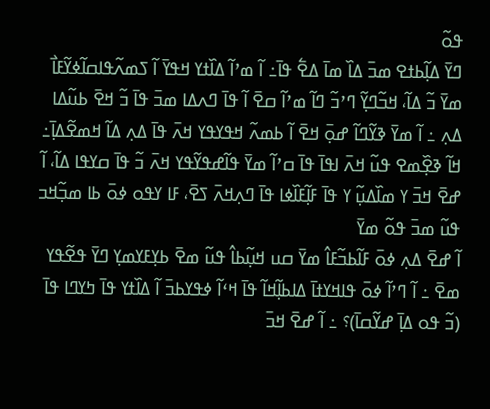ߟߋ߬
ߣߌ߫ ߡߊ߲߬ߕߙߐ ߘߏ߫ ߡߊ߰ ߘߊ߫ ߡߐ߱ ߟߊ߫߸ ߊ߬ ߘߴߊ߬ ߡߊ߰ߙߌ ߞߟߌ߫ ߊ߬ ߖߘߍ߬ߟߊߛߊ߬ߦߌ߬ߓߊ߯ ߘߌ߫ ߏ߬ ߡߊ߬، ߞߏ߬ߣߌ߲߬ ߣߴߏ߬ ߣߊ߬ ߘߴߊ߬ ߛߐ߫ ߊ߬ ߟߊ߫ ߣߍߡߊ ߘߏ߫ ߟߊ߫ ߏ߬ ߞߐ߫ ߕߎ߬ߡߊ ߡߍ߲ ߸ ߊ߬ ߘߌ߫ ߢߌ߬ߣߊ߬ ߝߋ߲߫ ߞߐ߫ ߊ߬ ߕߘߍ߬ ߞߟߌߟߌ ߞߍ߫ ߟߊ߫ ߡߍ߲ ߡߊ߬ ߞߘߐ߬ߡߊ߲߫߸ ߞߊ߬ ߢߐ߲߰ߘߐ ߟߎ߬ ߞߍ߫ ߊߟߊ߫ ߟߊ߫ ߛߴߊ߬ ߘߌ߫ ߟߊ߬ߝߟߌ߬ߟߌ ߞߍ߫ ߏ߬ ߟߊ߫ ߛߌߟߊ ߡߊ߬، ߊ߬ ߝߐ߫ ߞߏ߫ ߌ ߘߊ߰ߡߎ߲߬ ߌ ߟߊ߫ ߓߊ߲߬ߓߊ߰ߦߊ ߟߊ߫ ߣߍ߲ߞߍ߫ ߖߐ߫، ߓߊ ߌߟߋ ߦߋ߫ ߕߊ ߘߏ߲߬ߞߏ ߟߎ߬ ߘߏ߫ ߟߋ߬ ߘߌ߫
ߊ߬ ߝߐ߫ ߡߍ߲ ߦߋ߫ ߓߊ߬ߕߏ߬ߓߊ߮ ߘߌ߫ ߛߎ ߞߎ߲߬ߕߊ߮ ߟߎ߬ ߘߐ߫ ߕߌ߲ߓߌߘߌ߲ ߣߌ߫ ߟߐ߬ߟߌ ߘߐ߫ ߸ ߊ߬ ߣߴߊ߬ ߦߋ߫ ߟߊߞߌߙߊ߫ ߡߊߕߊ߲߬ߞߊ߬ ߟߊ߫ ߞߵߊ߬ ߦߟߌߕߏ߫ ߊ߬ ߡߊ߰ߙߌ ߟߊ߫ ߤߌߣߊ ߟߊ߫ (ߏ߬ ߟߋ ߡߊ߲߫ ߝߌ߬ߛߊ߫)؟ ߸ ߊ߬ ߝߐ߫ ߞߏ߫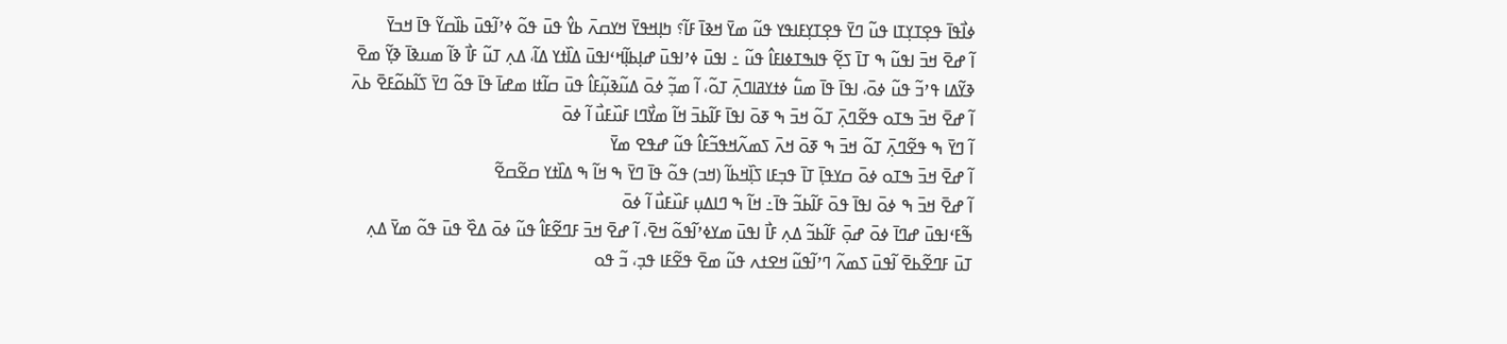ߦߊ߯ߟߊ߫ ߟߐ߲ߠߌ߲ߠߊ ߟߎ߬ ߣߌ߫ ߟߐ߲ߠߌ߲ߓߊߟߌ ߟߎ߬ ߘߌ߫ ߞߢߊ߫ ߓߊ߬؟ ߤߊ߲ߞߟߌ߫ ߞߌߛߍ߫ ߕߌ߮ ߟߎ߫ ߟߋ߬ ߦߴߊ߬ߟߎ߫ ߕߊ߰ߛߌ߬ ߟߊ߫ ߞߏߌ߫
ߊ߬ ߝߐ߫ ߞߏ߫ ߊߟߎ߬ ߒ ߠߊ߫ ߖߐ߲߬ ߟߊߒߠߦߊߓߊ߮ ߟߎ߬ ߸ ߊߟߎ߫ ߦߴߊߟߎ߫ ߝߊ߲ߕߊ߲߬ߞߵߊߟߎ߫ ߡߊ߰ߙߌ ߡߊ߬، ߡߍ߲ ߠߎ߬ ߓߊ߯ ߢߊ߬ ߘߎߢߊ߫ ߢߌ߲߬ ߘߐ߫ ߢߌ߬ߡߊ ߟߴߏ߬ ߟߎ߬ ߦߋ߫، ߊߟߊ߫ ߟߊ߫ ߘߎ߱ ߦߙߌߥߊߣߍ߲߫ ߠߋ߬، ߊ߬ ߘߏ߲߬ ߦߋ߫ ߡߎ߬ߢߎ߲߬ߓߊ߮ ߟߎ߫ ߛߊ߬ߙߊ ߘߝߊ߫ ߟߊ߫ ߟߋ߬ ߣߌ߫ ߖߊ߬ߕߋ߬ߓߐ߫ ߕߍ߫
ߊ߬ ߝߐ߫ ߞߏ߫ ߒߠߋ ߟߐ߬ߣߍ߲߫ ߠߋ߬ ߞߏ߫ ߒ ߧߋ߫ ߊߟߊ߫ ߓߊ߬ߕߏ߫ ߞߊ߬ ߘߌ߯ߣߊ ߓߎ߰ߓߎ߯ ߊ߬ ߦߋ߫
ߊ߬ ߣߌ߫ ߒ ߟߐ߬ߣߍ߲߫ ߠߋ߬ ߞߏ߫ ߒ ߧߋ߫ ߞߍ߫ ߖߘߍ߬ߞߟߏ߬ߓߊ߮ ߟߎ߬ ߝߟߐ ߘߌ߫
ߊ߬ ߝߐ߫ ߞߏ߫ ߒߠߋ ߦߋ߫ ߛߌߟߊ߲߫ ߠߊ߫ ߟߏ߲ߓߊ ߖߊ߲߰ߞߕߊ߬ (ߞߏ) ߟߋ߬ ߟߊ߫ ߣߌ߫ ߒ ߞߊ߬ ߒ ߡߊ߰ߙߌ ߛߐ߬ߛߐ߬
ߊ߬ ߝߐ߫ ߞߏ߫ ߒ ߦߋ߫ ߊߟߊ߫ ߟߋ߫ ߓߊ߬ߕߏ߬ ߟߊ߫߸ ߞߊ߬ ߒ ߣߊߡߎ߲ ߓߎ߰ߓߎ߯ ߊ߬ ߦߋ߫
ߒ߬ߓߵߊߟߎ߫ ߝߣߊ߫ ߦߋ߫ ߝߋ߲߫ ߓߊ߬ߕߏ߬ ߡߍ߲ ߓߊ߯ ߊߟߎ߫ ߘߌߦߴߊ߬ߟߋ߬ ߞߐ߫، ߊ߬ ߝߐ߫ ߞߏ߫ ߓߣߐ߬ߓߊ߮ ߟߎ߬ ߦߋ߫ ߡߐ߰ ߟߎ߫ ߟߋ߬ ߘߌ߫ ߡߍ߲ ߠߎ߫ ߓߣߐ߬ߕߐ߫ ߊ߬ߟߎ߫ ߖߘߍ߬ ߣߴߊ߬ߟߎ߬ ߞߐߙߍ ߟߎ߬ ߘߐ߫ ߟߐ߬ߓߊ ߟߏ߲، ߏ߬ ߟߋ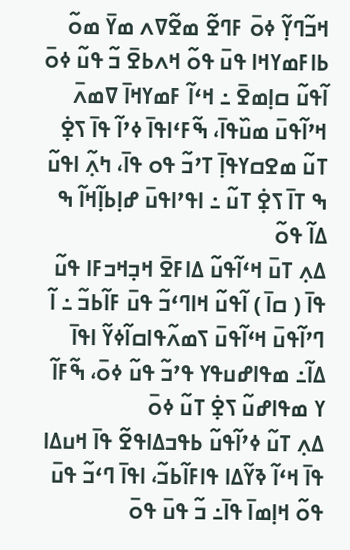ߞߏ߬ߣߌ߲߬ ߦߋ߫ ߓߣߐ߬ ߘߐ߬ߜߍ ߘߌ߫ ߘߋ߬
ߕߊߓߘߌߞߊ ߟߎ߫ ߟߋ߬ ߞߍߕߐ߫ ߏ߬ ߟߎ߬ ߦߋ߫ ߊ߬ߟߎ߬ ߛߊ߲ߘߐ߫ ߸ ߞߵߊ߬ ߓߘߌߞߊ߫ ߜߘߍ߫ ߞߴߊ߬ߟߎ߫ ߘߎ߰ߟߊ߫، ߒ߬ߓߵߊߟߊ߫ ߦߴߊ߬ ߟߊ߫ ߖߐ߲߭ ߠߎ߬ ߘߐߛߌߟߊ߲߫ ߠߴߏ߬ ߟߋ ߟߊ߫، ߤߍ߲߬ ߊߟߎ߬ ߒ ߠߊ߫ ߖߐ߲߭ ߠߎ߬ ߸ ߊߟߴߊߟߎ߫ ߝߊ߲ߕߊ߲߬ߞߊ߬ ߒ ߡߊ߬ ߟߋ߬
ߡߍ߲ ߠߎ߫ ߞߵߊ߬ߟߎ߬ ߡߊߓߐ߫ ߞߏ߲ߞߏߓߊ ߟߎ߬ ߟߊ߫ ( ߛߊ߫ ) ߊ߬ߟߎ߬ ߞߊߣߵߏ߬ ߟߎ߫ ߓߊ߬ߕߏ߬ ߸ ߊ߬ ߣߴߊ߬ߟߎ߫ ߞߵߊ߬ߟߎ߫ ߖߘߍ߬ߟߊߛߊ߬ߦߌ߬ ߊߟߊ߫ ߡߊ߬߸ ߘߟߊߝߎߟߌ ߟߴߏ߬ ߟߎ߬ ߦߋ߫، ߒ߬ߓߊ߬ ߌ ߘߟߊߝߎ߬ ߖߐ߲߭ ߠߎ߬ ߦߋ߫
ߡߍ߲ ߠߎ߬ ߦߴߊ߬ߟߎ߬ ߕߟߏߡߊߟߐ߬ ߟߊ߫ ߞߎߡߊ ߟߊ߫ ߞߵߊ߬ ߢߌ߬ߡߊ ߟߊߓߊ߬ߕߏ߬، ߊߟߊ߫ ߣߵߏ߬ ߟߎ߫ ߟߋ߬ ߞߊ߲ߘߊ߫ ߟߊ߫߸ ߏ߬ ߟߎ߫ ߟߋ߫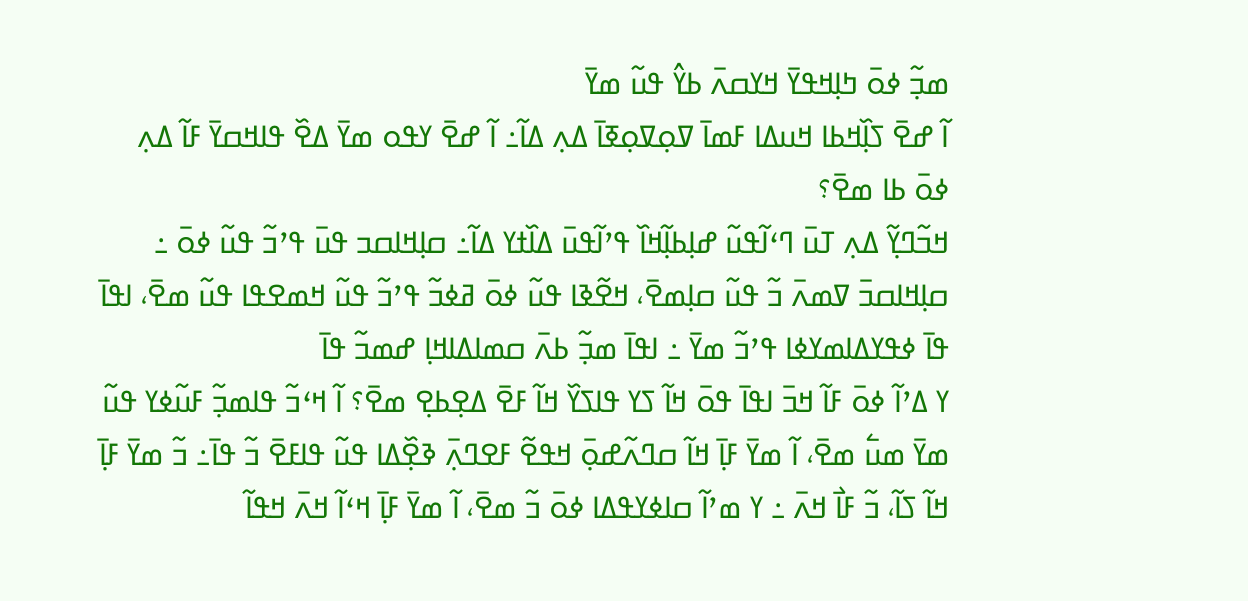ߘߏ߲߬ ߦߋ߫ ߤߊ߲ߞߟߌ߫ ߞߌߛߍ߫ ߕߌ߮ ߟߎ߬ ߘߌ߫
ߊ߬ ߝߐ߫ ߖߊ߲߰ߞߕߊ ߞߎߡߊ ߓߘߊ߫ ߜߋ߲ߜߋ߲ߧߊ߫ ߡߍ߲ ߡߊ߬߸ ߊ߬ ߝߐ߫ ߌߟߋ ߘߌ߫ ߡߐ߰ ߟߊߞߛߌ߫ ߓߊ߬ ߡߍ߲ ߦߋ߫ ߕߊ ߘߐ߫؟
ߞߏ߬ߣߌ߲߬ ߡߍ߲ ߠߎ߫ ߣߵߊ߬ߟߎ߬ ߝߊ߲ߕߊ߲߬ߞߊ߰ ߟߴߊ߬ߟߎ߫ ߡߊ߰ߙߌ ߡߊ߬߸ ߛߊ߲ߞߊߛߏ ߟߎ߫ ߟߴߏ߬ ߟߎ߬ ߦߋ߫ ߸ ߛߊ߲ߞߊߛߏ߫ ߜߘߍ߫ ߏ߬ ߟߎ߬ ߛߊ߲ߘߐ߫، ߞߐ߬ߢߊ ߟߎ߬ ߦߋ߫ ߥߦߏ߬ ߟߴߏ߬ ߟߎ߬ ߞߘߐߟߊ ߟߎ߬ ߘߐ߫، ߊߟߊ߫ ߟߊ߫ ߦߟߌߡߊߘߌߦߊ ߟߴߏ߬ ߘߌ߫ ߸ ߊߟߊ߫ ߘߏ߲߬ ߕߍ߫ ߛߘߊߡߊߞߊ߲ ߝߘߏ߬ ߟߊ߫
ߌ ߡߴߊ߬ ߦߋ߫ ߓߊ߬ ߞߏ߫ ߊߟߊ߫ ߟߋ߫ ߞߊ߬ ߖߌ ߟߊߖߌ߰ ߞߊ߬ ߓߐ߫ ߡߐ߲ߕߐ߲ ߘߐ߫؟ ߊ߬ ߞߵߏ߬ ߟߊߘߏ߲߬ ߓߎ߬ߦߌ ߟߎ߬ ߘߌ߫ ߘߎ߱ ߘߐ߫، ߊ߬ ߘߌ߫ ߓߊ߲߫ ߞߊ߬ ߛߣߍ߬ߝߋ߲߫ ߞߟߐ߬ ߓߐߣߍ߲߫ ߢߐ߲߰ߡߊ ߟߎ߬ ߟߊߓߐ߫ ߏ߬ ߟߊ߫߸ ߏ߬ ߘߌ߫ ߓߊ߲߫ ߞߊ߬ ߖߊ߬، ߏ߬ ߓߊ߯ ߞߍ߫ ߸ ߌ ߘߴߊ߬ ߛߊߦߌߟߡߊ ߦߋ߫ ߏ߬ ߘߐ߫، ߊ߬ ߘߌ߫ ߓߊ߲߫ ߞߵߊ߬ ߞߍ߫ ߞߟߊ߬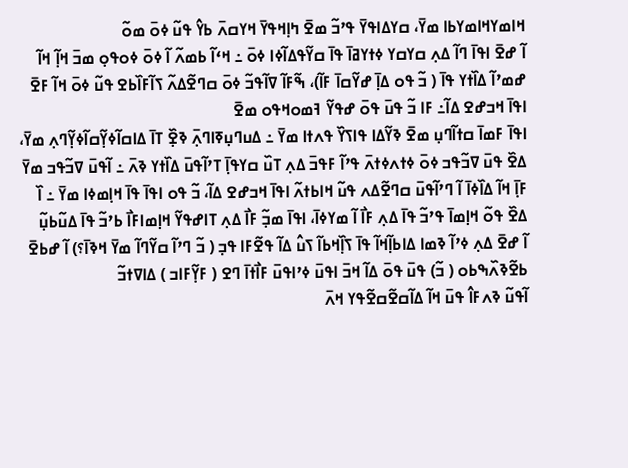ߞߊߘߌߞߊߘߌߕߊ ߘߌ߫، ߛߌߡߊߟߌ߫ ߟߴߏ߬ ߘߐ߫ ߤߊ߲ߞߟߌ߫ ߞߌߛߍ߫ ߕߌ߮ ߟߎ߬ ߦߋ߫ ߘߋ߬
ߊ߬ ߝߐ߫ ߊߟߊ߫ ߣߊ߬ ߡߍ߲ ߛߌߛߌ ߦߙߌߥߊ߫ ߟߊ߫ ߛߌ߬ߟߡߊ߬ߦߊ ߦߋ߫ ߸ ߞߵߊ߬ ߕߘߍ߬ ߊ߬ ߦߋ߫ ߦߋߟߋ߲ ߘߏ߫ ߞߊ߲߬ ߞߊ߬ ߝߘߴߊ߬ ߡߊ߰ߙߌ ߟߊ߫ ( ߏ߬ ߟߋ ߡߊ߲߫ ߝߌ߬ߛߊ߫ ߓߊ߬)، ߒ߬ߓߊ߬ ߜߊ߬ߟߏ߬ ߦߋ߫ ߛߣߐ߬ߡߍ߬ ߖߊ߬ߓߊ߰ߕߐ ߟߎ߬ ߦߋ߫ ߞߊ߬ ߓߐ߫ ߊߟߊ߫ ߞߏߝߐ ߡߊ߬߸ ߓߊ ߏ߬ ߟߎ߫ ߟߋ߫ ߝߟߌ߬ ߔߘߋߞߟߋ ߘߐ߫
ߊߟߊ߫ ߓߘߊ߫ ߛߙߊ߬ߣߎ߲ ߘߐ߫ ߢߌ߬ߡߊ ߟߊߖߌ߰ ߟߍߙߊ ߘߌ߫ ߸ ߡߎߣߎ߲ߧߊߣߍ߲߫ ߢߐ߲߰ ߠߊ߫ ߡߊߛߊ߬ߦߌ߲߬ߛߊ߬ߦߌ߲߬ߣߍ߲ ߘߌ߫، ߡߐ߰ ߟߎ߫ ߜߏ߬ߟߏ ߦߋ߫ ߦߙߍߦߙߍ߫ ߟߴߊ߬ ߓߟߏ߫ ߡߍ߲ ߠߎ߰ ߛߌߟߊ߲߫ ߠߴߊ߬ߟߎ߫ ߡߊ߰ߙߌ ߢߍ߫ ߸ ߊ߬ߟߎ߫ ߜߏ߬ߟߏ ߘߌ߫ ߓߊ߲߫ ߞߊ߬ ߡߊ߰ߦߊ߫ ߊ߬ ߣߴߊ߬ߟߎ߫ ߛߣߐ߬ߡߍ ߟߎ߬ ߞߊߕߙߍ߬ ߊߟߊ߫ ߞߏߝߐ ߡߊ߬، ߏ߬ ߟߋ ߊߟߊ߫ ߟߊ߫ ߞߊ߲ߘߦߊ ߘߌ߫ ߸ ߊ߰ ߡߐ߰ ߟߋ߬ ߞߊ߲ߘߊ߫ ߟߴߏ߬ ߟߊ߫ ߡߍ߲ ߓߊ߯ ߊ߬ ߘߌߦߊ߫، ߊߟߊ߫ ߘߏ߲߬ ߓߊ߯ ߡߍ߲ ߠߊߝߟߌ߬ ߞߊ߲ߘߊߓߊ߯ ߕߴߏ߬ ߟߊ߫ ߡߎ߬ߕߎ߲߬
ߊ߬ ߝߐ߫ ߡߍ߲ ߦߴߊ߬ ߢߘߊ ߡߊߕߊ߲߬ߞߊ߬ ߟߊ߫ ߖߊ߲߰ߞߕߊ߬ ߖߎ߮ ߡߊ߬ ߟߐ߬ߓߊ ߟߏ߲ ( ߏ߬ ߣߴߊ߬ ߛߌ߬ߣߊ߬ ߘߌ߫ ߞߢߊ߫؟) ߊ߬ ߝߕߐ߫ ߕߐ߬ߢߍ߰ߒߕߋ ( ߏ߬) ߟߎ߫ ߟߋ߫ ߡߊ߬ ߞߏ߫ ߊߟߎ߫ ߦߴߊߟߎ߫ ߓߊ߯ߙߊ߫ ߣߐ ( ߓߌ߲߬ߓߊߏ ) ߡߊߜߙߏ߬
ߊ߬ߟߎ߬ ߢߍߓߊ߮ ߟߎ߫ ߞߊ߬ ߡߊ߬ߛߐ߬ߛߐ߬ߟߌ ߞߍ߫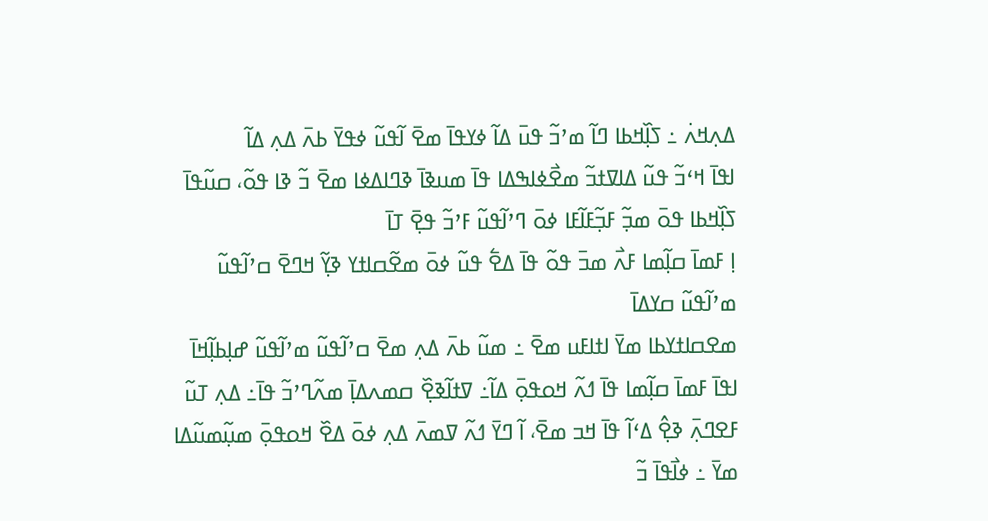ߡߍ߲ߞߍ߭ ߸ ߖߊ߲߰ߞߕߊ ߣߊ߬ ߘߴߏ߬ ߟߎ߫ ߡߊ߬ ߦߌߟߊ߫ ߘߐ߫ ߊ߬ߟߎ߬ ߦߟߌ߫ ߕߍ߫ ߡߍ߲ ߡߊ߬
ߊߟߊ߫ ߞߵߏ߬ ߟߎ߬ ߡߊߜߙߏ߬ ߘߐ߯ߦߊߒߡߊ ߟߊ߫ ߘߎߢߊ߫ ߢߣߊߡߦߊ ߘߐ߫ ߏ߬ ߢߊ ߟߋ߬، ߛߎ߬ߟߊ߫ ߖߊ߲߰ߞߕߊ ߟߋ߫ ߘߏ߲߬ ߓߏ߲߬ߓߊ߬ߓߊ ߦߋ߫ ߣߴߊ߬ߟߎ߬ ߓߴߏ߬ ߟߐ߲߫ ߠߊ߫
ߊ߲ ߓߘߊ߫ ߛߊ߲߬ߘߊ ߓߍ߯ ߘߏ߫ ߟߋ߬ ߟߊ߫ ߡߐ߱ ߟߎ߬ ߦߋ߫ ߘߐ߬ߛߊߙߌ ߢߌ߲߬ ߞߣߐ߫ ߛߴߊ߬ߟߎ߬ ߘߴߊ߬ߟߎ߬ ߛߌߡߊ߫
ߘߐߛߊߙߌߕߊ ߘߌ߫ ߊߙߊߓߎ ߘߐ߫ ߸ ߘߎ߬ ߕߍ߫ ߡߍ߲ ߘߐ߫ ߛߴߊ߬ߟߎ߬ ߘߴߊ߬ߟߎ߬ ߝߊ߲ߕߊ߲߬ߞߊ߫
ߊߟߊ߫ ߓߘߊ߫ ߛߊ߲߬ߘߊ ߟߊ߫ ߗߍ߬ ߞߋߟߋ߲߫ ߡߊ߬߸ ߜߙߊ߬ߢߐ߲߰ ߛߘߍߡߊ߲߫ ߘߍ߬ߣߴߏ߬ ߟߊ߫߸ ߡߍ߲ ߠߎ߬ ߓߐߣߍ߲߫ ߢߐ߲߮ ߡߵߊ߬ ߟߊ߫ ߞߏ ߘߐ߫، ߊ߬ ߣߌ߫ ߗߍ߬ ߜߘߍ߫ ߡߍ߲ ߦߋ߫ ߡߐ߰ ߞߋߟߋ߲߫ ߘߎ߲߬ߘߎ߬ߡߊ ߘߌ߫ ߸ ߦߊ߯ߟߊ߫ ߏ߬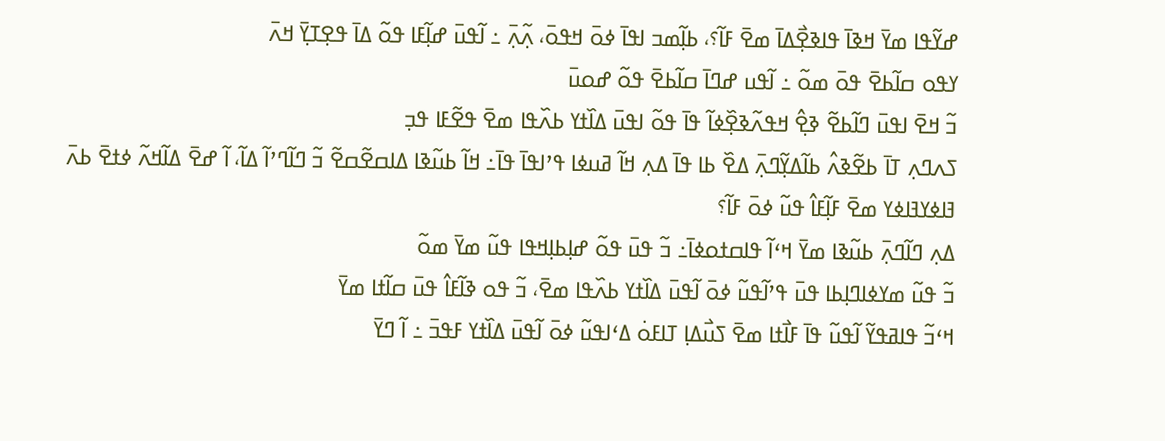ߝߌ߬ߟߊ ߘߌ߫ ߞߢߊ߫ ߟߊߢߐ߲߯ߡߊ߫ ߘߐ߫ ߓߊ߬؟، ߕߊ߲߬ߘߏ ߊߟߊ߫ ߦߋ߫ ߞߟߋ߫، ߍ߲߬ߍ߲߫ ߸ ߊ߬ߟߎ߫ ߝߊ߲߬ߓߊ ߟߋ߬ ߡߊ߫ ߟߐ߲ߠߌ߲߫ ߞߍ߫
ߌߟߋ ߛߊ߬ߕߐ߫ ߟߋ߫ ߘߋ߬ ߸ ߊ߬ߟߎ ߝߣߊ߫ ߛߊ߬ߕߐ߫ ߟߋ߬ ߝߋߎ߫
ߏ߬ ߞߐ߫ ߊߟߎ߫ ߣߊ߬ߕߐ߬ ߢߐ߲߮ ߞߟߍ߬ߢߐ߲߰ߦߊ߬ ߟߊ߫ ߟߋ߬ ߊߟߎ߫ ߡߊ߰ߙߌ ߕߍ߰ߟߊ ߘߐ߫ ߟߐ߬ߓߊ ߟߏ߲
ߖߍߣߍ߲ ߠߊ߫ ߕߐ߬ߢߍ߮ ߕߊ߬ߡߌ߲߬ߣߍ߲߫ ߡߐ߰ ߕߊ ߟߊ߫ ߡߍ߲ ߞߊ߬ ߥߎߦߊ ߟߴߊߟߊ߫ ߟߊ߫߸ ߞߊ߬ ߕߎ߬ߢߊ ߡߊߛߐ߬ߛߐ߬ ߏ߬ ߣߊ߬ߣߴߊ߬ ߡߊ߬، ߊ߬ ߝߐ߫ ߡߊ߬ߞߍ߬ ߦߙߐ߫ ߕߍ߫ ߔߊߦߌߔߊߦߌ ߘߐ߫ ߓߊ߲߬ߓߊ߮ ߟߎ߬ ߦߋ߫ ߓߊ߬؟
ߡߍ߲ ߣߊ߬ߣߍ߲߫ ߕߎ߬ߢߊ ߘߌ߫ ߞߵߊ߬ ߟߊߛߙߋߦߊ߫߸ ߏ߬ ߟߎ߫ ߟߋ߬ ߝߊ߲ߕߊ߲ߞߟߊ ߟߎ߬ ߘߌ߫ ߘߋ߬
ߏ߬ ߟߎ߬ ߘߌߦߊߣߊ߲ߕߊ ߟߎ߫ ߟߴߊ߬ߟߎ߬ ߦߋ߫ ߊ߬ߟߎ߫ ߡߊ߰ߙߌ ߕߍ߰ߟߊ ߘߐ߫، ߏ߬ ߟߋ ߢߊ߬ߓߊ߮ ߟߎ߫ ߛߊ߬ߙߊ ߘߌ߫
ߞߵߏ߬ ߟߊߥߟߌ߬ ߊ߬ߟߎ߬ ߟߊ߫ ߓߊ߯ߙߊ ߘߐ߫ ߖߎ߯ߡߊ߲ ߠߊߓߋ߭ ߡߵߊߟߎ߬ ߦߋ߫ ߊ߬ߟߎ߫ ߡߊ߰ߙߌ ߓߟߏ߫ ߸ ߊ߬ ߣߌ߫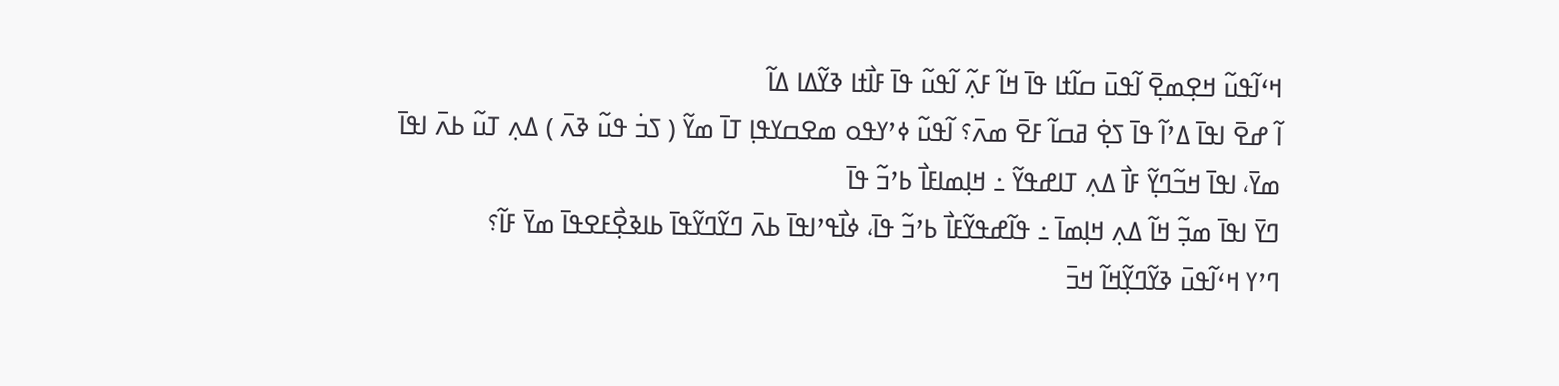ߞߵߊ߬ߟߎ߬ ߞߐ߲ߘߐ߲߫ ߊ߬ߟߎ߫ ߛߊ߬ߙߊ ߟߊ߫ ߞߊ߬ ߓߍ߲߬ ߊ߬ߟߎ߬ ߟߊ߫ ߓߊ߯ߙߊ ߢߌ߬ߡߊ ߡߊ߬
ߊ߬ ߝߐ߫ ߊߟߊ߫ ߡߴߊ߬ ߟߊ߫ ߖߐ߲߭ ߥߛߊ߬ ߓߐ߫ ߘߍ߫؟ ߊ߬ߟߎ߬ ߦߴߌߟߋ ߘߐߛߌߟߊ߲ ߠߊ߫ ߘߌ߬ ( ߖߏ߭ ߟߎ߬ ߢߍ߫ ) ߡߍ߲ ߠߎ߬ ߕߍ߫ ߊߟߊ߫ ߘߌ߫، ߊߟߊ߫ ߞߏ߬ߣߌ߲߬ ߓߊ߯ ߡߍ߲ ߠߊߝߟߌ߬ ߸ ߞߊ߲ߘߊߓߊ߯ ߕߴߏ߬ ߟߊ߫
ߣߌ߫ ߊߟߊ߫ ߘߏ߲߬ ߞߊ߬ ߡߍ߲ ߞߊ߲ߘߊ߫ ߸ ߟߊ߬ߝߟߌ߬ߓߊ߯ ߕߴߏ߬ ߟߊ߫، ߦߊ߯ߟߴߊߟߊ߫ ߕߍ߫ ߣߌ߬ߣߌ߬ߟߊ߫ ߕߊߢߐ߲߯ߓߐߟߊ߫ ߘߌ߫ ߓߊ߬؟
ߣߴߌ ߞߵߊ߬ߟߎ߫ ߢߌ߬ߣߌ߲߬ߞߊ߬ ߞߏ߫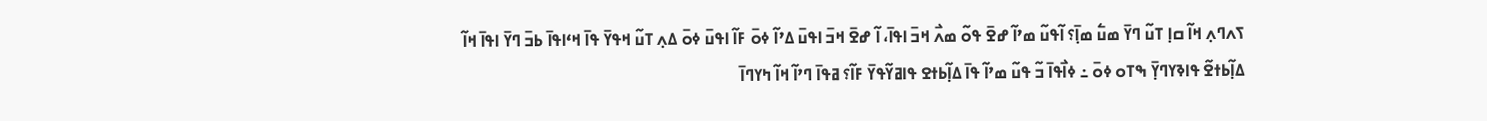ߖߍߣߍ߲ ߞߊ߬ ߛߊ߲ ߠߎ߬ ߣߌ߫ ߘߎ߱ ߘߊ߲߫؟ ߊ߬ߟߎ߬ ߘߴߊ߬ ߝߐ߫ ߟߋ߬ ߘߍ߯ ߞߏ߫ ߊߟߊ߫، ߊ߬ ߝߐ߫ ߞߏ߫ ߊߟߎ߫ ߡߴߊ߬ ߦߋ߫ ߓߊ߬ ߊߟߎ߫ ߦߋ߫ ߡߍ߲ ߠߎ߬ ߞߟߌ߫ ߟߊ߫ ߞߵߊߟߊ߫ ߕߏ߫ ߣߌ߫ ߊߟߊ߫ ߞߊ߬ ߡߊ߲߬ߕߙߐ߬ ߟߊߢߌߣߌ߲߫ ߒߠߋ ߦߋ߫ ߸ ߦߊ߯ߟߊ߫ ߏ߬ ߟߎ߬ ߘߴߊ߬ ߟߊ߫ ߡߊ߲߬ߕߙߐ ߟߊߥߌ߬ߟߌ߫ ߓߊ߬؟ ߥߟߊ߫ ߣߴߊ߬ ߞߊ߬ ߤߌߣߊ߫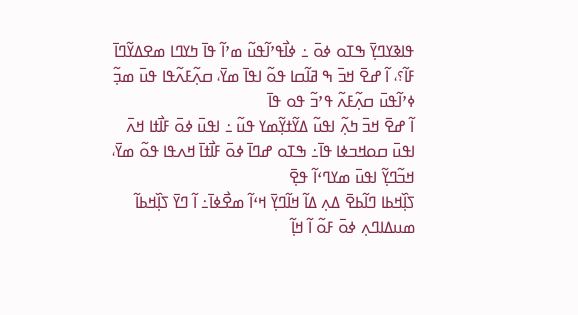ߟߊߢߌߣߌ߲߫ ߒߠߋ ߦߋ߫ ߸ ߦߊ߯ߟߴߊ߬ߟߎ߬ ߘߴߊ߬ ߟߊ߫ ߤߌߣߊ ߘߐߡߌ߬ߣߊ߫ ߓߊ߬؟، ߊ߬ ߝߐ߫ ߞߏ߫ ߒ ߥߊ߬ߛߊ ߟߋ߬ ߊߟߊ߫ ߘߌ߫، ߛߍ߲߬ߓߍ߬ߟߊ ߟߎ߫ ߘߏ߲߬ ߦߴߊ߬ߟߎ߫ ߛߍ߲߬ߓߍ߬ ߟߴߏ߬ ߟߋ ߟߊ߫
ߊ߬ ߝߐ߫ ߞߏ߫ ߤߍ߲߬ ߊߟߎ߬ ߡߌ߬ߙߌ߲߬ߘߌ ߟߎ߬ ߸ ߊߟߎ߫ ߦߋ߫ ߓߊ߯ߙߊ ߞߍ߫ ߊߟߎ߫ ߛߋߞߏߦߊ ߟߊ߫߸ ߒߠߋ ߝߣߊ߫ ߦߋ߫ ߓߊ߯ߙߊ߫ ߞߍߟߊ ߟߋ߬ ߘߌ߫، ߞߏ߬ߣߌ߲߬ ߊߟߎ߫ ߘߌߣߵߊ߬ ߟߐ߲߫
ߖߊ߲߰ߞߕߊ ߣߊ߬ߕߐ߫ ߡߍ߲ ߡߊ߬ ߞߊ߬ߣߌ߲߫ ߞߵߊ߬ ߘߐ߯ߦߊ߫߸ ߊ߬ ߣߌ߫ ߖߊ߲߰ߞߕߊ߬ ߘߎߡߊߣߍ߲ ߦߋ߫ ߓߋ߬ ߊ߬ ߞߊ߲߬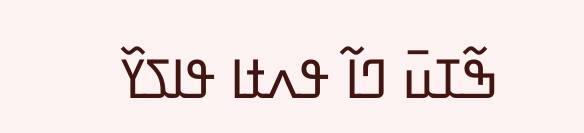ߒ߬ߠߎ߫ ߣߊ߬ ߟߍߙߊ ߟߊߖߌ߰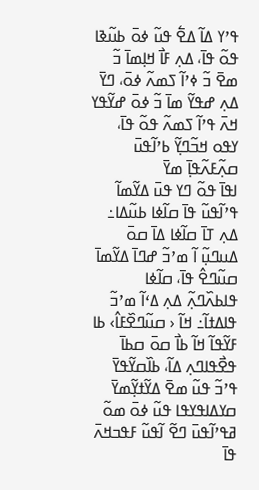ߟߴߌ ߡߊ߬ ߡߐ߱ ߟߎ߬ ߦߋ߫ ߕߎ߬ߢߊ ߟߋ߬ ߟߊ߫، ߡߍ߲ ߓߊ߯ ߞߊ߲ߘߊ߫ ߏ߬ ߘߐ߫ ߏ߬ ߦߴߊ߬ ߖߘߍ߬ ߦߋ߫، ߣߌ߫ ߡߍ߲ ߝߟߌ߬ ߘߊ߫ ߏ߬ ߦߋ߫ ߝߌ߬ߟߌ ߞߍ߫ ߟߴߊ߬ ߖߘߍ߬ ߟߋ߬ ߟߊ߫، ߌߟߋ ߞߏ߬ߣߌ߲߬ ߕߴߊ߬ߟߎ߫ ߛߍ߲߬ߓߍ߬ߟߊ߲߫ ߘߌ߫
ߊߟߊ߫ ߟߋ߬ ߣߌ ߟߎ߫ ߡߌ߬ߘߊ߬ ߟߴߊ߬ߟߎ߬ ߟߊ߫ ߛߊ߬ߦߊ ߕߎ߬ߡߊ߸ ߡߍ߲ ߠߊ߫ ߛߊ߬ߦߊ ߡߊ߫ ߛߋ߫ ߡߎߣߎ߲߬ ߊ߬ ߘߴߏ߬ ߝߣߊ߫ ߡߌ߬ߘߊ߫ ߛߎ߬ߣߐ߮ ߟߊ߫، ߛߊ߬ߦߊ ߟߊߕߍ߰ߣߍ߲߬ ߡߍ߲ ߡߵߊ߬ ߘߴߏ߬ ߟߊߡߙߊ߬߸ ߞߊ߬ ‹ ߛߎ߬ߣߐ߰ߓߊ߮› ߕߊ ߓߌ߬ߟߊ߬ ߞߊ߬ ߕߊ߯ ߛߋ߫ ߛߕߊ߫ ߟߐ߯ߟߊߣߍ߲ ߡߊ߬، ߕߊ߰ߛߌ߬ߟߌ߫ ߟߴߏ߬ ߟߎ߬ ߘߐ߫ ߡߌ߬ߙߌ߲߬ߘߌ߫ ߛߌߡߊߟߌߟߊ ߟߎ߬ ߦߋ߫ ߘߋ߬
ߥߟߴߊ߬ߟߎ߫ ߣߐ߬ ߊ߬ߟߎ߬ ߓߟߏߞߍ߫ ߟߊ߫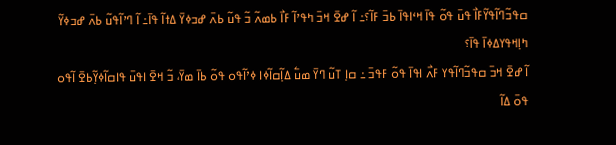ߛߟߏ߬ߣߊ߬ߟߌ߬ߓߊ߯ ߟߎ߫ ߟߋ߬ ߟߊ߫ ߞߵߊߟߊ߫ ߕߏ߫ ߓߊ߬؟߸ ߊ߬ ߝߐ߫ ߞߏ߫ ߤߟߴߊ߬ ߓߊ߯ ߕߘߍ߬ ߏ߬ ߟߎ߬ ߕߍ߫ ߝߏߦߌ߫ ߡߙߊ߬ ߟߊ߫߸ ߊ߬ ߣߴߊ߬ߟߎ߬ ߕߍ߫ ߝߏߦߌ߬ ߤߊ߲ߞߟߌߡߦߊ߫ ߟߊ߫؟
ߊ߬ ߝߐ߫ ߞߏ߫ ߛߟߏ߬ߣߊ߬ߟߌ ߓߍ߯ ߊߟߊ߫ ߟߋ߬ ߓߟߏ߫ ߸ ߛߊ߲ ߠߎ߬ ߣߌ߫ ߘߎ߱ ߡߊ߲߬ߛߊ߬ߦߊ ߦߴߊ߬ߟߋ ߟߋ߬ ߕߊ߫ ߘߌ߫، ߏ߬ ߞߐ߫ ߊߟߎ߫ ߟߊߛߊ߬ߦߌ߲߬ߕߐ߫ ߊ߬ߟߋ ߟߋ߫ ߡߊ߬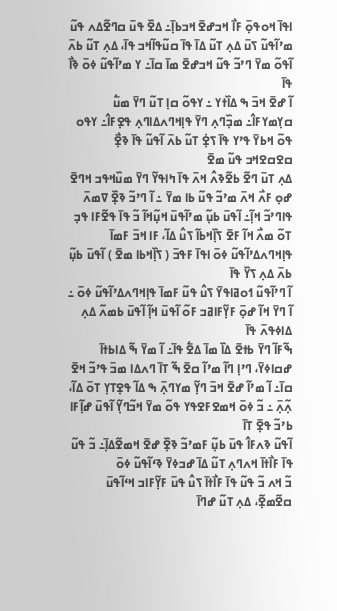ߊߟߊ߫ ߞߋߟߋ߲߫ ߓߊ߯ ߞߏߝߐ߫ ߞߏߕߊ߲߫߸ ߡߐ߰ ߟߎ߫ ߛߣߐ߬ߡߍ ߟߎ߬ ߘߴߊ߬ߟߎ߬ ߖߎ߫ ߡߍ߲ ߠߎ߬ ߡߊ߫ ߟߊ߫ ߛߎ߬ߟߊ߬ߞߏ ߟߊ߫، ߡߍ߲ ߠߎ߬ ߕߍ߫ ߊ߬ߟߋ߬ ߘߌ߫ ߣߴߏ߬ ߟߎ߬ ߞߏߝߐ߫ ߘߊ߫ ߛߊ߫߸ ߌ ߘߴߊ߬ߟߎ߬ ߦߋ߫ ߢߊ߯ ߟߊ߫
ߊ߬ ߝߐ߫ ߞߏ߫ ߒ ߡߊ߰ߙߌ ߸ ߌߟߋ߬ ߛߊ߲ ߠߎ߬ ߣߌ߫ ߘߎ߱ ߛߌ߲ߘߌߓߊ߮߸ ߘߏ߲߰ߣߍ߲ ߣߌ߫ ߟߊ߲ߞߣߍߡߊߣߍ߲ ߟߐ߲ߓߊ߮߸ ߌߟߋ ߟߋ߬ ߞߕߌ߫ ߟߴߌ ߟߊ߫ ߖߐ߲߭ ߠߎ߬ ߕߍ߫ ߊ߬ߟߎ߬ ߟߊ߫ ߢߐ߲߯ ߛߐߛߐߞߏ ߟߎ߬ ߘߐ߫
ߡߍ߲ ߠߎ߫ ߣߐ߬ ߕߐ߬ߢߍ߮ ߞߍ߫ ߟߊ߫ ߤߊߟߌ߬ ߣߌ߫ ߘߎ߰ߞߟߏ ߞߣߐ߫ ߝߋ߲ ߓߍ߯ ߞߍ߫ ߘߴߏ߬ ߟߎ߬ ߕߊ ߘߌ߫ ߸ ߊ߬ ߣߴߏ߬ ߢߐ߲߰ ߜߘߍ߫ ߟߊߣߴߏ߬ ߞߊ߲߬߸ ߊ߬ߟߎ߫ ߕߎ߲߬ ߘߴߊ߬ߟߎ߫ ߞߎ߲߬ߞߊ߬ ߏ߬ ߟߊ߫ ߟߐ߬ߓߊ ߟߏ߲ ߠߋ߬ ߘߍ߯ ߞߊ߬ ߓߐ߫ ߖߊ߲߰ߞߕߊ߬ ߖߎ߮ ߡߊ߬، ߓߊ ߞߏ߫ ߓߘߊ߫ ߟߊ߲ߞߣߍߡߴߊ߬ߟߎ߬ ߦߋ߫ ߊߟߊ߫ ߓߟߏ߫ ( ߖߊ߲߰ߞߕߊ ߘߐ߫ ) ߊ߬ߟߎ߫ ߕߎ߲߬ ߕߍ߫ ߡߍ߲ ߖߌ߰ ߟߊ߫
ߊ߬ ߣߴߊ߬ߟߎ߬ ߗߋߥߊߟߌ߫ ߖߎ߮ ߟߎ߬ ߓߘߊ߫ ߟߊ߲ߞߣߍߡߴߊ߬ߟߎ߬ ߦߋ߫ ߸ ߊ߬ ߣߌ߫ ߞߊ߬ ߝߋ߲߫ ߓߌ߲߬ߓߊߥߏ ߓߋ߬ ߊ߬ߟߎ߫ ߞߊ߲߬ ߊ߬ߟߎ߫ ߕߘߍ߬ ߡߍ߲ ߡߊߦߟߍ߫ ߟߊ߫
ߒ߬ߓߊ߬ ߣߌ߫ ߕߙߐ߫ ߡߊ߰ ߘߊ߫ ߡߐ߱ ߟߊ߫߸ ߊ߬ ߘߌ߫ ߒ߬ ߡߊߕߙߊ߫ ߝߛߊߦߌ߫، ߣߴߊ߲ ߣߊ߬ ߘߴߊ߬ ߛߐ߫ ߒ߬ ߠߊ߫ ߣߍߡߊ ߘߏ߫ ߟߴߏ߬ ߞߐ߫ ߛߊ߫߸ ߊ߬ ߘߴߊ߬ ߝߐ߫ ߞߏ߫ ߣߌ߲߬ ߘߌߣߍ߲߫ ߒ ߡߊ߬ ߟߐ߲ߠߌ߲ ߠߋ߫ ߡߊ߬، ߍ߲߬ߍ߲߫ ߸ ߏ߬ ߦߋ߫ ߞߘߐߓߐߟߌ ߟߋ߬ ߘߌ߫ ߞߏ߬ߣߌ߲߬ ߊ߬ߟߎ߫ ߝߊ߲߬ߓߊ ߕߴߏ߬ ߟߐ߲߫ ߠߊ߫
ߊ߬ߟߎ߬ ߢߍߓߊ߮ ߟߎ߫ ߕߎ߲߬ ߓߘߴߏ߬ ߢߐ߲߰ ߝߐ߫ ߞߘߐ߬ߡߊ߲߫߸ ߏ߬ ߟߎ߬ ߟߊ߫ ߓߊ߯ߙߊ߫ ߞߍߣߍ߲ ߠߎ߬ ߡߊ߫ ߝߏߦߌ߫ ߢߵߊ߬ߟߎ߬ ߦߋ߫
ߏ߬ ߞߍ ߏ߬ ߟߎ߬ ߟߊ߫ ߓߊ߯ߙߊ߫ ߖߎ߮ ߟߎ߫ ߓߌ߲߬ߓߊߏ ߞߵߊ߬ߟߎ߫ ߛߐ߬ߘߐ߲߬، ߡߍ߲ ߠߎ߬ ߝߣߊ߫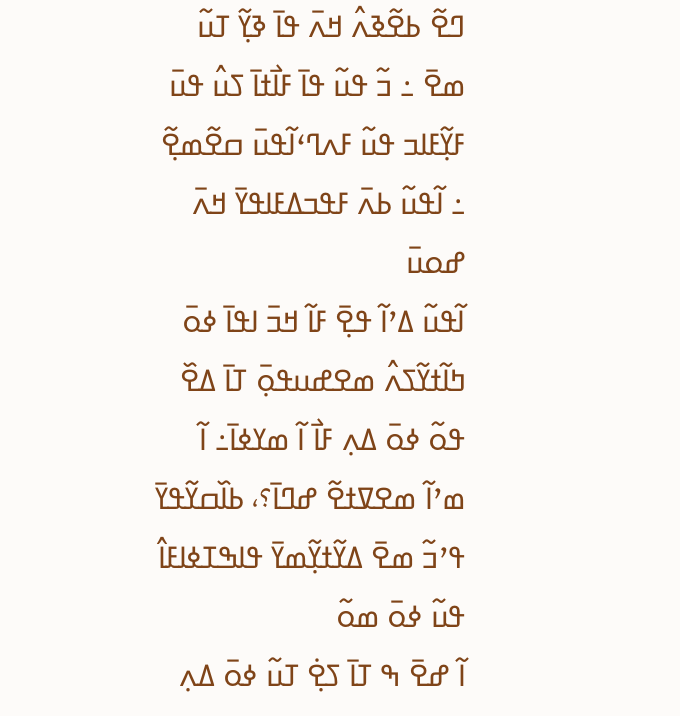ߣߐ߬ ߕߐ߬ߢߍ߮ ߞߍ߫ ߟߊ߫ ߢߌ߲߬ ߠߎ߬ ߘߐ߫ ߸ ߏ߬ ߟߎ߬ ߟߊ߫ ߓߊ߯ߙߊ߫ ߖߎ߮ ߟߎ߫ ߓߌ߲߬ߓߊߏ ߟߎ߬ ߓߍߣߵߊ߬ߟߎ߫ ߛߐ߬ߘߐ߲߬ ߸ ߊ߬ߟߎ߬ ߕߍ߫ ߓߟߏߡߓߊߟߌ߫ ߞߍ߫ ߝߋߎ߫
ߊ߬ߟߎ߬ ߡߴߊ߬ ߟߐ߲߫ ߓߊ߬ ߞߏ߫ ߊߟߊ߫ ߦߋ߫ ߤߊ߬ߙߌ߬ߖߍ߮ ߘߐߝߎߟߋ߲߫ ߠߊ߫ ߡߐ߰ ߟߋ߬ ߦߋ߫ ߡߍ߲ ߓߊ߯ ߊ߬ ߘߌߦߊ߫߸ ߊ߬ ߘߴߊ߬ ߘߐߜߙߐ߬ ߝߣߊ߫؟، ߕߊ߰ߛߌ߬ߟߌ߫ ߟߴߏ߬ ߘߐ߫ ߡߌ߬ߙߌ߲߬ߘߌ߫ ߟߊߒߠߦߊߓߊ߮ ߟߎ߬ ߦߋ߫ ߘߋ߬
ߊ߬ ߝߐ߫ ߒ ߠߊ߫ ߖߐ߲߭ ߠߎ߬ ߦߋ߫ ߡߍ߲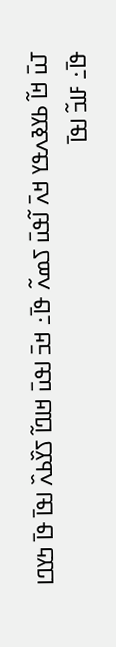ߠߎ߫ ߞߊ߬ ߕߌߢߍߟߌ ߞߍ߫ ߊ߬ߟߎ߫ ߖߘߍ߬ ߟߊ߫߸ ߞߏ߫ ߊߟߎ߫ ߞߊߣߊ߬ ߖߌ߰ߕߍ߰ ߊߟߊ߫ ߟߊ߫ ߤߌߣߊ ߟߊ߫߸ ߓߊߏ߬ ߊߟߊ߫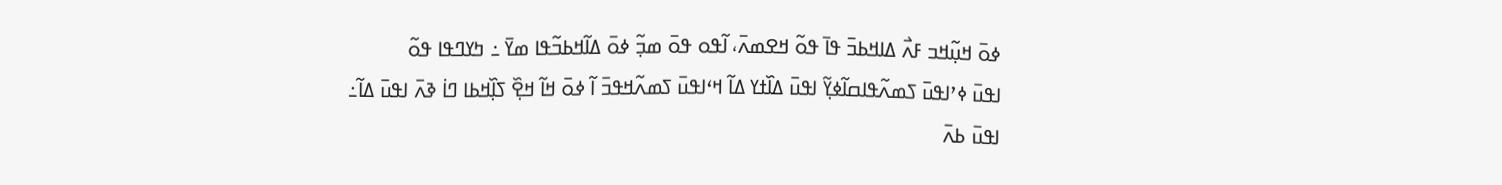ߦߋ߫ ߞߎ߲߬ߞߏ ߓߍ߯ ߡߊߞߕߏ߫ ߟߊ߫ ߟߋ߬ ߞߐߘߍ߫، ߊ߬ߟߋ ߟߋ߫ ߘߏ߲߬ ߦߋ߫ ߡߊ߬ߞߕߏ߬ߟߊ ߘߌ߫ ߸ ߤߌߣߟߊ ߟߋ߬
ߊߟߎ߫ ߦߴߊߟߎ߫ ߖߘߍ߬ߟߊߛߊ߬ߦߌ߲߬ ߊߟߎ߫ ߡߊ߰ߙߌ ߡߊ߬ ߞߵߊߟߎ߫ ߖߘߍ߬ߞߟߏ߫ ߊ߬ ߦߋ߫ ߞߊ߬ ߞߐ߲߰ ߖߊ߲߰ߞߕߊ ߣߊ߭ ߢߍ߫ ߊߟߎ߫ ߡߊ߬߸ ߊߟߎ߫ ߕߍ߫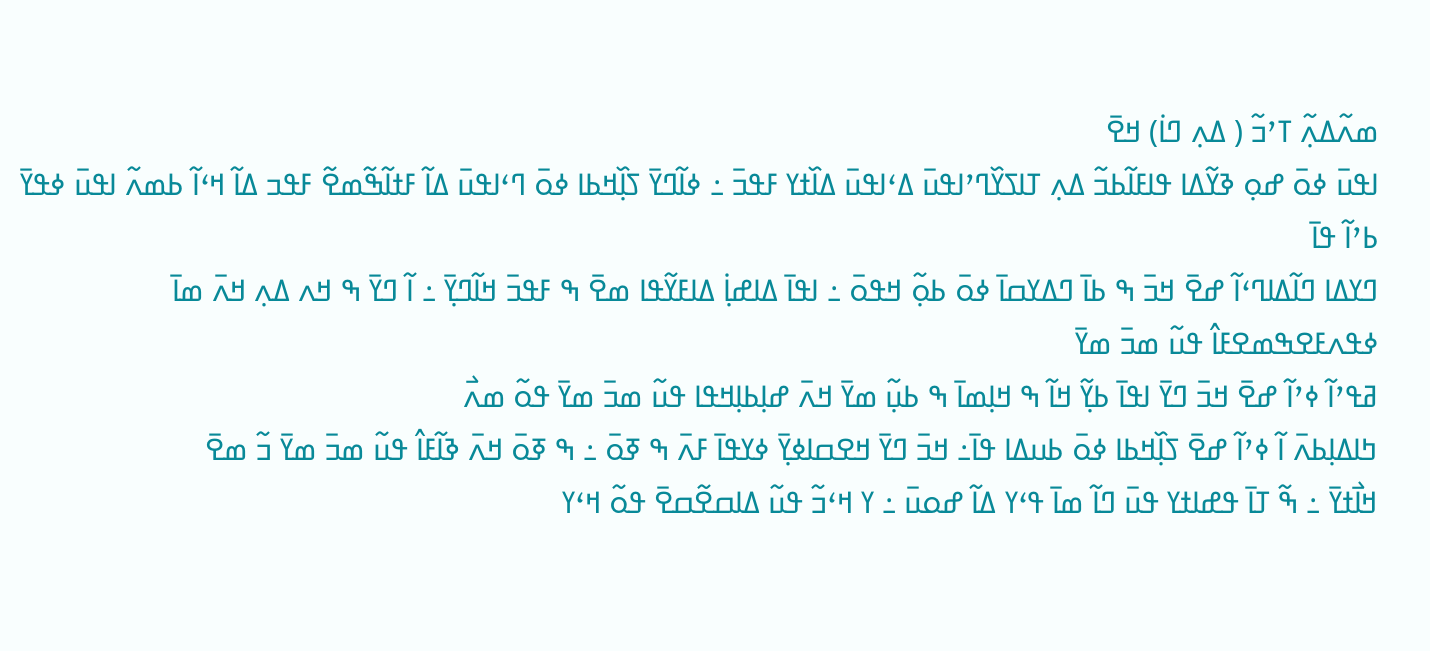ߘߍ߬ߡߍ߲߬ ߠߴߏ߬ ( ߡߍ߲ ߣߊ߭) ߞߐ߫
ߊߟߎ߫ ߦߋ߫ ߝߋ߲ ߢߌ߬ߡߊ ߟߊߓߊ߬ߕߏ߬ ߡߍ߲ ߠߊߖߌ߰ߣߴߊߟߎ߫ ߡߵߊߟߎ߫ ߡߊ߰ߙߌ ߓߟߏ߫ ߸ ߦߊ߬ߣߌ߫ ߖߊ߲߰ߞߕߊ ߦߋ߫ ߣߵߊߟߎ߫ ߡߊ߬ ߓߙߊ߬ߒ߬ߘߐ߬ ߓߟߏ ߡߊ߬ ߞߵߊ߬ ߕߘߍ߬ ߊߟߎ߫ ߦߟߌ߫ ߕߴߊ߬ ߟߊ߫
ߣߌߡߊ ߣߊ߬ߡߊߣߵߊ߬ ߝߐ߫ ߞߏ߫ ߒ ߕߊ߫ ߣߡߌߛߊ߫ ߦߋ߫ ߕߋ߲߬ ߞߟߋ߫ ߸ ߊߟߊ߫ ߡߊߝߊ߲߭ ߡߊߓߌ߬ߟߊ ߘߐ߫ ߒ ߓߟߏ߫ ߞߊ߬ߣߌ߲߫ ߸ ߊ߬ ߣߌ߫ ߒ ߞߍ ߡߍ߲ ߞߍ߫ ߘߊ߫ ߦߟߍߓߐߒߘߐߓߊ߮ ߟߎ߬ ߘߏ߫ ߘߌ߫
ߥߟߴߊ߬ ߦߴߊ߬ ߝߐ߫ ߞߏ߫ ߣߌ߫ ߊߟߊ߫ ߕߌ߲߬ ߞߊ߬ ߒ ߞߊ߲ߘߊ߫ ߒ ߕߎ߲߬ ߘߌ߫ ߞߍ߫ ߝߊ߲ߕߊ߲ߞߟߊ ߟߎ߬ ߘߏ߫ ߘߌ߫ ߟߋ߬ ߘߍ߯
ߤߊߡߊ߲ߕߍ߫ ߊ߬ ߦߴߊ߬ ߝߐ߫ ߖߊ߲߰ߞߕߊ ߦߋ߫ ߕߎߡߊ ߟߊ߫߸ ߞߏ߫ ߣߌ߫ ߞߐߛߊߦߌ߲߫ ߦߌߟߊ߫ ߓߍ߫ ߒ ߧߋ߫ ߸ ߒ ߧߋ߫ ߞߍ߫ ߢߊ߬ߓߊ߮ ߟߎ߬ ߘߏ߫ ߘߌ߫ ߏ߬ ߘߐ߫
ߞߊ߯ߙߌ߫ ߸ ߒ߬ ߠߊ߫ ߟߝߊߙߌ ߟߎ߫ ߣߊ߬ ߘߊ߫ ߟߵߌ ߡߊ߬ ߝߋߎ߫ ߸ ߌ ߞߵߏ߬ ߟߎ߬ ߡߊߛߐ߬ߛߐ߫ ߟߋ߬ ߞߵߌ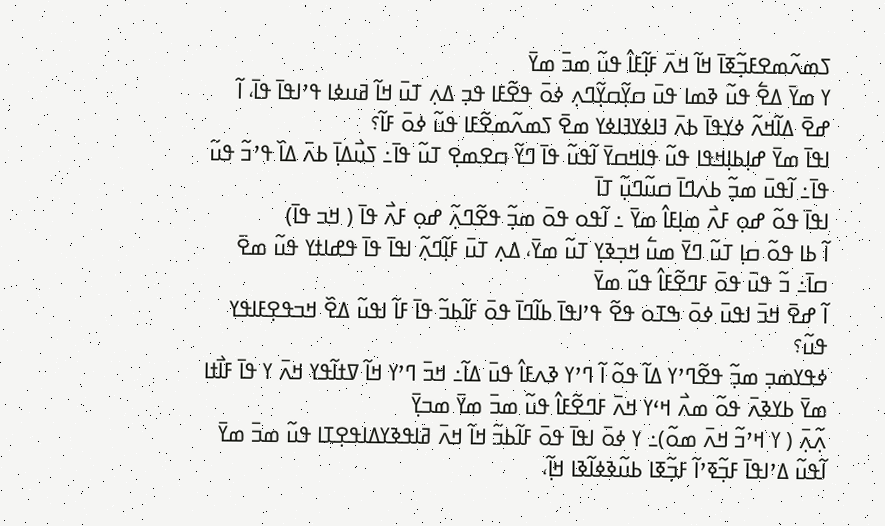ߖߘߍ߬ߘߐߓߏ߲߬ߧߊ߫ ߞߊ߬ ߞߍ߫ ߓߊ߲߬ߓߊ߮ ߟߎ߬ ߘߏ߫ ߘߌ߫
ߌ ߘߌ߫ ߡߐ߱ ߟߎ߬ ߢߘߊ ߟߎ߫ ߛߌ߲߬ߛߌ߲߬ߣߍ߲ ߦߋ߫ ߟߐ߬ߓߊ ߟߏ߲ ߡߍ߲ ߠߎ߫ ߞߊ߬ ߥߎߦߊ ߟߴߊߟߊ߫ ߟߊ߫، ߊ߬ ߝߐ߫ ߡߊ߬ߞߍ߬ ߦߌߟߊ߫ ߕߍ߫ ߔߊߦߌߔߊߦߌ ߘߐ߫ ߖߘߍ߬ߘߐ߬ߓߊ ߟߎ߬ ߦߋ߫ ߓߊ߬؟
ߊߟߊ߫ ߘߌ߫ ߝߊ߲ߕߊ߲ߞߟߊ ߟߎ߬ ߟߊߞߛߌ߫ ߊ߬ߟߎ߬ ߟߊ߫ ߣߌ߬ ߛߐߘߐ߲ ߠߎ߬ ߟߊ߫߸ ߖߎ߯ߡߊ߲߫ ߕߍ߫ ߡߊ߰ ߟߴߏ߬ ߟߎ߬ ߟߊ߫߸ ߊ߬ߟߎ߫ ߘߏ߲߬ ߕߍߣߊ߫ ߛߎ߬ߣߎ߲߬ ߠߊ߫
ߊߟߊ߫ ߟߋ߬ ߝߋ߲ ߓߍ߯ ߘߊ߲ߓߊ߮ ߘߌ߫ ߸ ߊ߬ߟߋ ߟߋ߫ ߘߏ߲߬ ߟߐ߬ߣߍ߲߬ ߝߋ߲ ߓߍ߯ ߟߊ߫ ( ߞߏ ߟߊ߫)
ߊ߬ ߕߊ ߟߋ߬ ߛߊ߲ ߠߎ߬ ߣߌ߫ ߘߎ߱ ߞߏ߲ߢߌ߲ ߠߎ߬ ߘߌ߫، ߡߍ߲ ߠߎ߫ ߓߊ߲߬ߣߍ߲߬ ߊߟߊ߫ ߟߊ߫ ߟߝߊߙߌ ߟߎ߬ ߘߐ߫ ߛߊ߫߸ ߏ߬ ߟߎ߫ ߟߋ߫ ߓߣߐ߬ߓߊ߮ ߟߎ߬ ߘߌ߫
ߊ߬ ߝߐ߫ ߞߏ߫ ߊߟߎ߫ ߦߋ߫ ߒߠߋ ߟߐ߬ ߟߴߊߟߊ߫ ߕߊ߬ߣߊ߫ ߟߋ߫ ߓߊ߬ߕߏ߬ ߟߊ߫ ߓߊ߬ ߊߟߎ߬ ߡߐ߰ ߞߏߟߐ߲ߓߊߟߌ ߟߎ߬؟
ߦߟߌߘߏ߲ ߘߏ߲߬ ߟߐ߬ߣߴߌ ߡߊ߬ ߟߋ߬ ߊ߬ ߣߴߌ ߢߍߓߊ߮ ߟߎ߫ ߡߊ߬߸ ߞߏ߫ ߣߴߌ ߞߊ߬ ߜߙߊ߬ߟߌ ߞߍ߫ ߌ ߟߊ߫ ߓߊ߯ߙߊ ߘߌ߫ ߕߌߢߍ߫ ߟߋ߬ ߘߍ߯ ߞߵߌ ߞߍ߫ ߓߣߐ߬ߓߊ߮ ߟߎ߬ ߘߏ߫ ߘߌ߫ ߘߏߌ߲߫
ߍ߲߬ߍ߲߫ ( ߌ ߞߴߏ߬ ߞߍ߫ ߘߋ߬)߸ ߌ ߦߋ߫ ߊߟߊ߫ ߟߋ߫ ߓߊ߬ߕߏ߬ ߞߊ߬ ߞߍ߫ ߥߊߟߢߌߡߊߟߐ߲ߠߊ ߟߎ߬ ߘߏ߫ ߘߌ߫
ߊ߬ߟߎ߬ ߡߴߊߟߊ߫ ߓߏ߲߬ߧߴߊ߬ ߓߏ߲߬ߧߊ ߕߎ߬ߢߦߊ߬ߢߊ ߞߊ߲߬،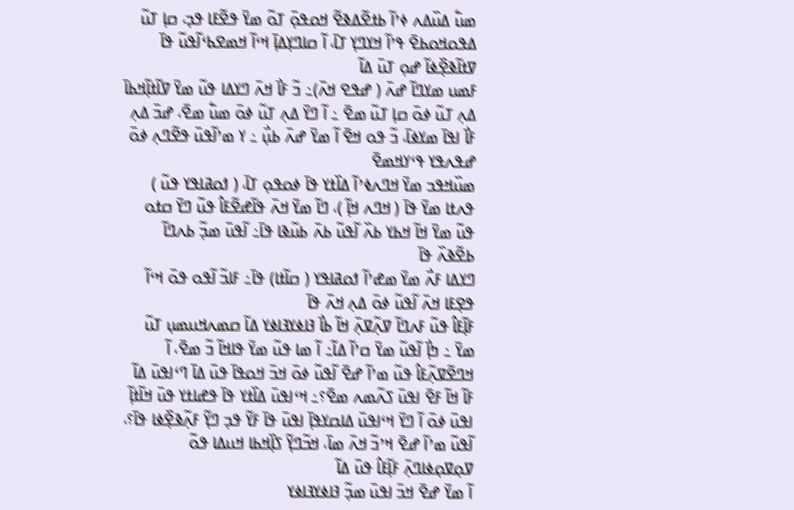ߘߎ߱ ߡߎ߰ߡߍ ߦߴߊ߬ ߕߙߐ߬ߡߢߐ߬ ߞߋߟߋ߲߫ ߠߋ߬ ߘߌ߫ ߟߐ߬ߓߊ ߟߏ߲، ߛߊ߲ ߠߎ߬ ߡߟߋߞߋߕߐ߫ ߟߴߊ߬ ߞߌߣߌ߲ ߠߊ߫، ߊ߬ ߛߊߣߌ߲ߡߊ߲߫ ߞߵߊ߬ ߞߘߐߕߵߊ߬ߟߎ߬ ߟߊ߫ ߜߙߊ߬ߢߐ߲߰ߦߊ߬ ߝߋ߲ ߠߎ߫ ߡߊ߬
ߓߘߎ ߘߌߣߊ߬ ߝߍ߫ ( ߝߟߐ ߞߍ߫)߸ ߏ߬ ߓߊ߯ ߞߍ߫ ߣߌߡߊ ߟߎ߬ ߘߌ߫ ߜߊ߬ߙߊ߲߬ߞߕߊ߫ ߡߍ߲ ߠߎ߬ ߦߋ߫ ߛߊ߲ ߠߎ߬ ߘߐ߫ ߸ ߊ߬ ߣߌ߫ ߡߍ߲ ߠߎ߬ ߦߋ߫ ߘߎ߱ ߘߐ߫، ߝߏ߫ ߡߍ߲ ߓߊ߯ ߊߟߊ߫ ߘߌߦߊ߫، ߏ߬ ߟߋ ߞߐ߫ ߊ߬ ߘߌ߫ ߝߍ߫ ߕߎ߲߯ ߸ ߌ ߘߴߊ߬ߟߎ߫ ߟߐ߬ߣߍ߲ ߦߋ߫ ߝߟߍߟߌ ߟߵߌߞߘߐ߫
ߘߎ߰ߞߟߏ ߘߌ߫ ߞߣߍߦߴߊ߬ ߡߊ߰ߙߌ ߟߊ߫ ߦߋߟߋ߲ ߠߊ߫، ( ߗߋߥߊߟߌ ߟߎ߬ ) ߟߍߙߊ ߘߌ߫ ߟߊ߫ ( ߞߣߍ ߞߊ߲߬ )، ߣߊ߬ ߘߌ߫ ߞߍ߫ ߟߊ߬ߝߐ߬ߓߊ߮ ߟߎ߬ ߣߌ߫ ߛߙߋ ߟߎ߬ ߘߌ߫ ߞߊ߬ ߞߕߌ ߕߍ߰ ߊ߬ߟߎ߬ ߕߍ߫ ߕߎ߬ߢߊ ߟߊ߫߸ ߊ߬ߟߎ߫ ߘߏ߲߬ ߕߍߣߊ߬ ߕߐ߬ߢߍ߰ ߟߊ߫
ߣߌߡߊ ߓߍ߯ ߘߌ߫ ߘߝߴߊ߬ ߗߋߥߊߟߌ ( ߛߊ߬ߙߊ) ߟߊ߫߸ ߓߊߏ߬ ߊ߬ߟߋ ߟߋ߫ ߞߵߊ߬ ߟߐ߲ߓߊ ߞߍ߫ ߊ߬ߟߎ߬ ߦߋ߫ ߡߍ߲ ߞߍ߫ ߟߊ߫
ߓߊ߲߬ߓߊ߮ ߟߎ߬ ߓߍߣߊ߬ ߜߍ߲߬ߜߍ߲߫ ߞߊ߬ ߕߊ߯ ߔߊߦߌߔߊߦߌ ߡߊ߬ ߛߘߍߞߎߘߎ߲ ߠߎ߬ ߘߌ߫ ߸ ߤߊ߲߯ ߊ߬ߟߎ߬ ߘߌ߫ ߛߴߊ߬ ߡߊ߬߸ ߊ߬ ߘߊ ߟߎ߬ ߘߌ߫ ߟߊߞߊ߬ ߏ߬ ߘߐ߫، ߊ߬ ߞߣߐ߬ߜߍ߲߬ߓߊ߮ ߟߎ߬ ߘߴߊ߬ ߝߐ߫ ߊ߬ߟߎ߬ ߦߋ߫ ߞߏ߫ ߞߋߟߊ߫ ߟߎ߫ ߡߊ߫ ߣߵߊߟߎ߫ ߡߊ߬ ߓߊ߬ ߞߊ߬ ߓߐ߫ ߊߟߎ߫ ߖߍ߬ߘߍ ߘߐ߫؟߸ ߞߵߊߟߎ߫ ߡߊ߰ߙߌ ߟߊ߫ ߟߝߊߙߌ ߟߎ߫ ߞߊ߬ߙߊ߲߬ ߊߟߎ߫ ߦߋ߫ ߊ߬ ߣߌ߫ ߞߵߊߟߎ߫ ߡߊߛߌߟߊ߲߫ ߊߟߎ߫ ߟߊ߫ ߓߌ߬ ߟߏ߲ ߣߌ߲߬ ߓߍ߲߬ߢߐ߲߰ߦߊ ߟߊ߫؟، ߊ߬ߟߎ߬ ߘߴߊ߬ ߝߐ߫ ߞߴߏ߬ ߞߍ߫ ߘߊ߫، ߞߏ߬ߣߌ߲߬ ߖߊ߲߰ߞߕߊ ߞߎߡߊ ߟߋ߬ ߜߋ߲ߜߋ߲ߦߊߣߍ߲߫ ߓߊ߲߬ߓߊ߮ ߟߎ߫ ߡߊ߬
ߊ߬ ߘߌ߫ ߝߐ߫ ߞߏ߫ ߊߟߎ߫ ߘߏ߲߬ ߔߊߦߌߔߊߦߌ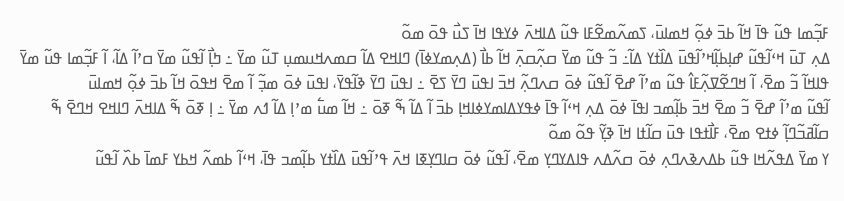ߓߏ߲߬ߘߊ ߟߎ߬ ߟߊ߫ ߞߊ߬ ߕߏ߫ ߦߋ߲߬ ߞߘߊߎ߫، ߖߘߍ߬ߘߐ߬ߓߊ ߟߎ߬ ߡߊߞߍ߫ ߦߌߟߊ ߞߊ߫ ߖߎ߯ ߟߋ߫ ߘߋ߬
ߡߍ߲ ߠߎ߫ ߞߵߊ߬ߟߎ߬ ߝߊ߲ߕߊ߲߬ߞߴߊ߬ߟߎ߫ ߡߊ߰ߙߌ ߡߊ߬߸ ߏ߬ ߟߎ߬ ߘߌ߫ ߛߍ߲߬ߛߍ߲߫ ߞߊ߬ ߕߊ߯ (ߡߍ߲ߘߌߦߊ߫) ߣߊߞߐ ߡߊ߬ ߛߘߍߞߎߘߎ߲ ߠߎ߬ ߘߌ߫ ߸ ߤߊ߲߯ ߊ߬ߟߎ߬ ߘߌ߫ ߛߴߊ߬ ߡߊ߬، ߊ߬ ߓߏ߲߬ߘߊ ߟߎ߬ ߘߌ߫ ߟߊߞߊ߬ ߏ߬ ߘߐ߫، ߊ߬ ߞߣߐ߬ߜߍ߲߬ߓߊ߮ ߟߎ߬ ߘߴߊ߬ ߝߐ߫ ߊ߬ߟߎ߬ ߦߋ߫ ߛߍߣߍ߲߬ ߞߏ߫ ߊߟߎ߫ ߣߌ߫ ߖߐ߫ ߸ ߊߟߎ߫ ߣߌ߫ ߢߊ߬ߟߌ߫، ߊߟߎ߫ ߦߋ߫ ߘߏ߲߬ ߊ߬ ߘߐ߫ ߞߟߋ߫ ߞߊ߬ ߕߏ߫ ߦߋ߲߬ ߞߘߊߎ߫
ߊ߬ߟߎ߬ ߘߴߊ߬ ߝߐ߫ ߏ߬ ߘߐ߫ ߞߏ߫ ߕߊ߲߬ߘߏ ߊߟߊ߫ ߦߋ߫ ߡߍ߲ ߞߵߊ߬ ߟߊ߫ ߦߟߌߡߊߘߌߦߊߞߊ߲ ߕߏ߫ ߊ߬ ߡߊ߬ ߒ߬ ߧߋ߫ ߸ ߞߊ߬ ߘߎ߱ ߘߴߊ߲ ߡߊ߬ ߗߍ ߘߌ߫ ߸ ߊ߲ ߧߋ߫ ߒ߬ ߡߊߞߍ߫ ߣߊߞߐ ߞߣߐ߫ ߒ߬ ߛߊ߬ߥߏ߬ߣߊ߲߬ ߦߙߐ ߘߐ߫، ߓߊ߯ߙߟߊ ߟߎ߫ ߛߊ߬ߙߊ ߞߊ߫ ߢߌ߲߬ ߟߋ߬ ߘߋ߬
ߌ ߘߌ߫ ߡߟߍ߬ߞߊ ߟߎ߬ ߕߡߍߢߍߣߍ߲ ߦߋ߫ ߛߍ߬ߡߍ ߟߊߡߌߣߌ߲ ߘߐ߫، ߊ߬ߟߎ߬ ߦߋ߫ ߛߊߣߌ߲ߧߊ ߞߍ߫ ߟߴߊ߬ߟߎ߫ ߡߊ߰ߙߌ ߕߊ߲߬ߘߏ ߟߊ߫، ߞߵߊ߬ ߕߘߍ߬ ߞߕߌ ߓߘߊ߫ ߕߍ߰ ߊ߬ߟߎ߬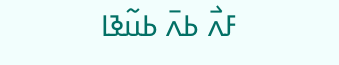ߓߍ߯ ߕߍ߫ ߕߎ߬ߢߊ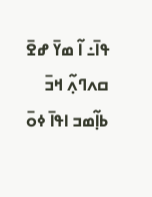ߟߊ߫߸ ߊ߬ ߘߌ߫ ߝߐ߫ ߛߍߣߍ߲߬ ߞߏ߫ ߕߊ߲߬ߘߏ ߊߟߊ߫ ߦߋ߫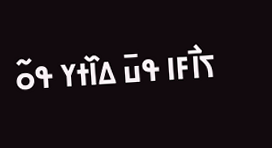ߖߊ߯ߓߊ ߟߎ߫ ߡߊ߰ߙߌ ߟߋ߬